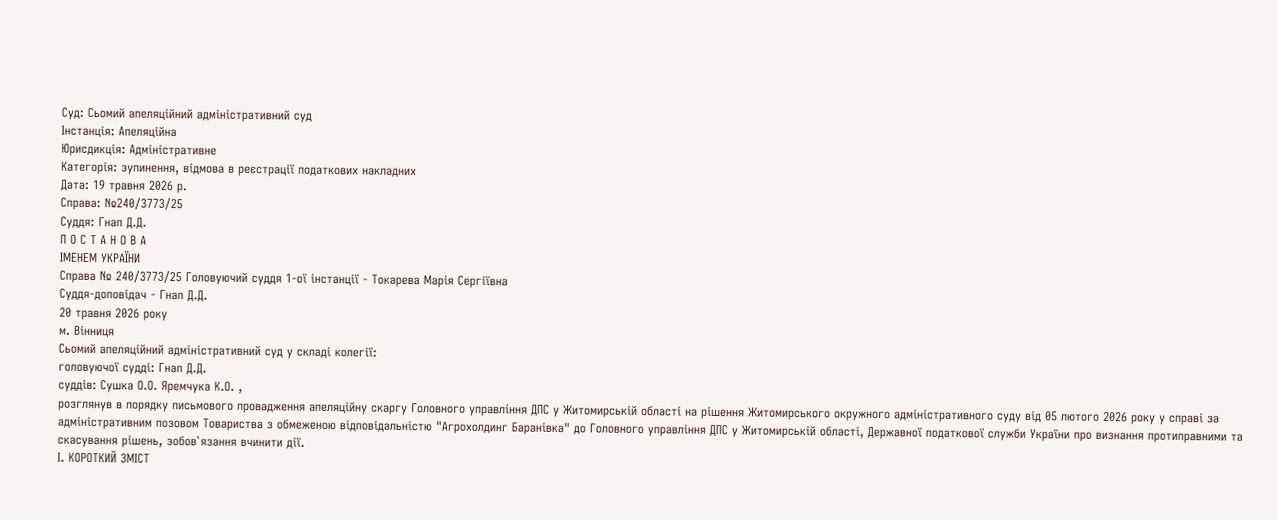Суд: Сьомий апеляційний адміністративний суд
Інстанція: Апеляційна
Юрисдикція: Адміністративне
Категорія: зупинення, відмова в реєстрації податкових накладних
Дата: 19 травня 2026 р.
Справа: №240/3773/25
Суддя: Гнап Д.Д.
П О С Т А Н О В А
ІМЕНЕМ УКРАЇНИ
Справа № 240/3773/25 Головуючий суддя 1-ої інстанції - Токарева Марія Сергіївна
Суддя-доповідач - Гнап Д.Д.
20 травня 2026 року
м. Вінниця
Сьомий апеляційний адміністративний суд у складі колегії:
головуючої судді: Гнап Д.Д.
суддів: Сушка О.О. Яремчукa К.О. ,
розглянув в порядку письмового провадження апеляційну скаргу Головного управління ДПС у Житомирській області на рішення Житомирського окружного адміністративного суду від 05 лютого 2026 року у справі за адміністративним позовом Товариства з обмеженою відповідальністю "Агрохолдинг Баранівка" до Головного управління ДПС у Житомирській області, Державної податкової служби України про визнання протиправними та скасування рішень, зобов`язання вчинити дії.
І. КОРОТКИЙ ЗМІСТ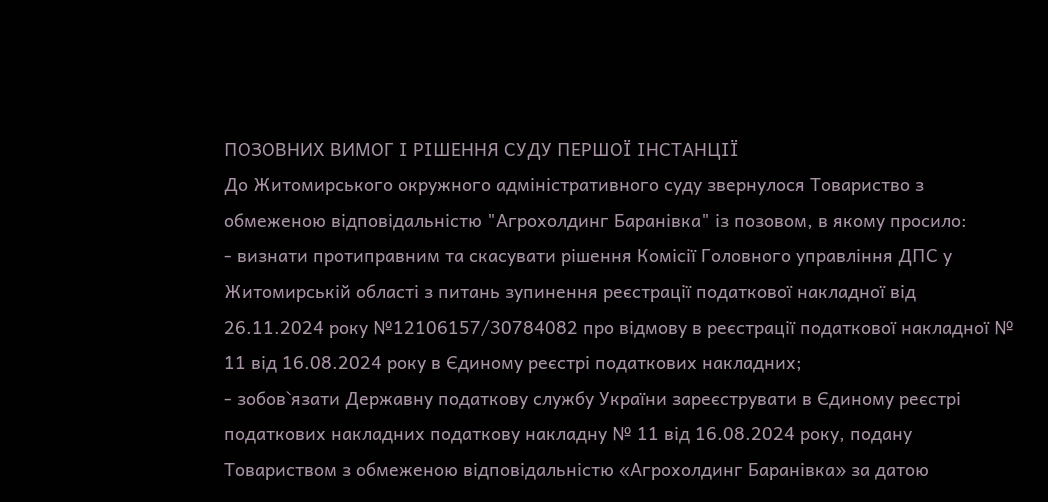ПОЗОВНИХ ВИМОГ І РІШЕННЯ СУДУ ПЕРШОЇ ІНСТАНЦІЇ
До Житомирського окружного адміністративного суду звернулося Товариство з обмеженою відповідальністю "Агрохолдинг Баранівка" із позовом, в якому просило:
- визнати протиправним та скасувати рішення Комісії Головного управління ДПС у Житомирській області з питань зупинення реєстрації податкової накладної від 26.11.2024 року №12106157/30784082 про відмову в реєстрації податкової накладної № 11 від 16.08.2024 року в Єдиному реєстрі податкових накладних;
- зобов`язати Державну податкову службу України зареєструвати в Єдиному реєстрі податкових накладних податкову накладну № 11 від 16.08.2024 року, подану Товариством з обмеженою відповідальністю «Агрохолдинг Баранівка» за датою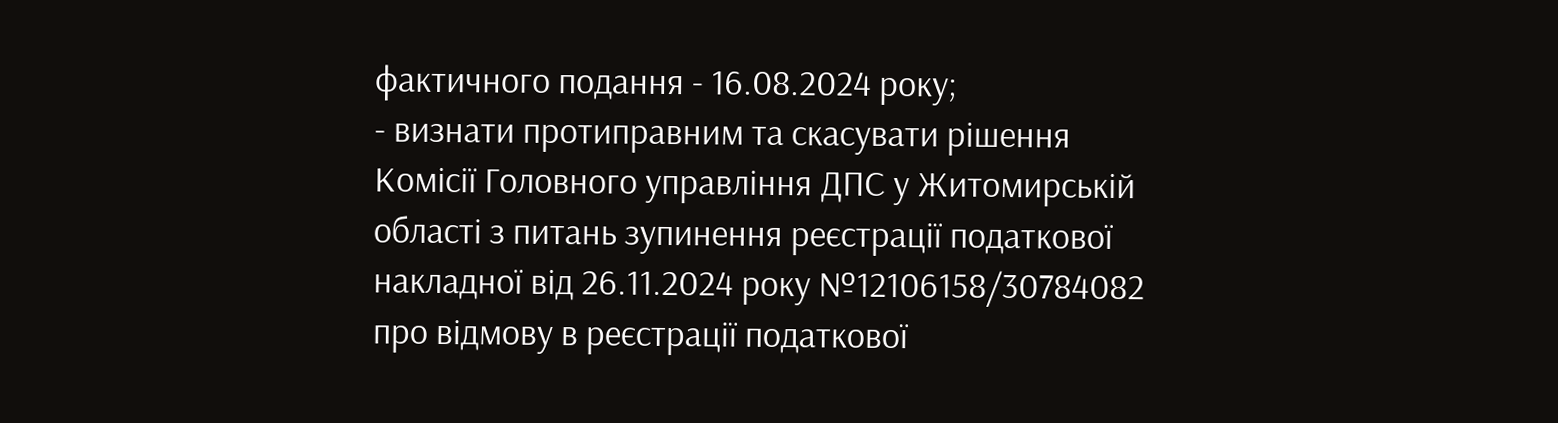фактичного подання - 16.08.2024 року;
- визнати протиправним та скасувати рішення Комісії Головного управління ДПС у Житомирській області з питань зупинення реєстрації податкової накладної від 26.11.2024 року №12106158/30784082 про відмову в реєстрації податкової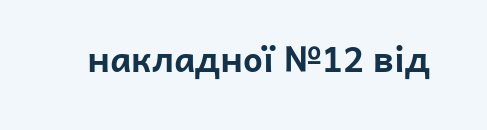накладної №12 від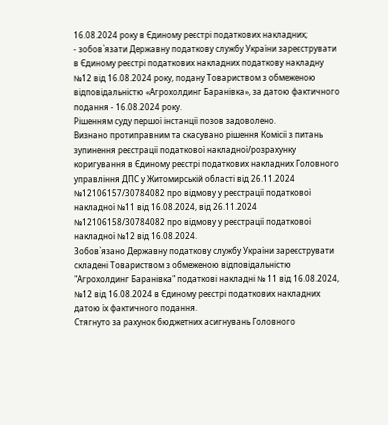16.08.2024 року в Єдиному реєстрі податкових накладних;
- зобов`язати Державну податкову службу України зареєструвати в Єдиному реєстрі податкових накладних податкову накладну №12 від 16.08.2024 року, подану Товариством з обмеженою відповідальністю «Агрохолдинг Баранівка», за датою фактичного подання - 16.08.2024 року.
Рішенням суду першої інстанції позов задоволено.
Визнано протиправним та скасувано рішення Комісії з питань зупинення реєстрації податкової накладної/розрахунку коригування в Єдиному реєстрі податкових накладних Головного управління ДПС у Житомирській області від 26.11.2024 №12106157/30784082 про відмову у реєстрації податкової накладної №11 від 16.08.2024, від 26.11.2024 №12106158/30784082 про відмову у реєстрації податкової накладної №12 від 16.08.2024.
Зобов`язано Державну податкову службу України зареєструвати складені Товариством з обмеженою відповідальністю "Агрохолдинг Баранівка" податкові накладні № 11 від 16.08.2024, №12 від 16.08.2024 в Єдиному реєстрі податкових накладних датою їх фактичного подання.
Стягнуто за рахунок бюджетних асигнувань Головного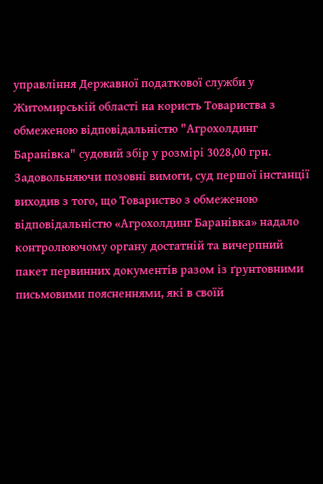управління Державної податкової служби у Житомирській області на користь Товариства з обмеженою відповідальністю "Агрохолдинг Баранівка" судовий збір у розмірі 3028,00 грн.
Задовольняючи позовні вимоги, суд першої інстанції виходив з того, що Товариство з обмеженою відповідальністю «Агрохолдинг Баранівка» надало контролюючому органу достатній та вичерпний пакет первинних документів разом із ґрунтовними письмовими поясненнями, які в своїй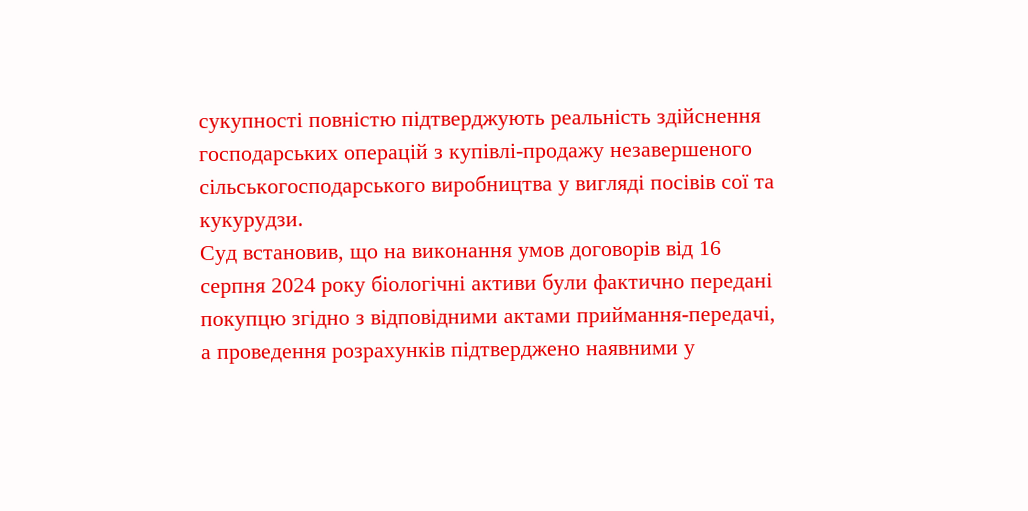сукупності повністю підтверджують реальність здійснення господарських операцій з купівлі-продажу незавершеного сільськогосподарського виробництва у вигляді посівів сої та кукурудзи.
Суд встановив, що на виконання умов договорів від 16 серпня 2024 року біологічні активи були фактично передані покупцю згідно з відповідними актами приймання-передачі, а проведення розрахунків підтверджено наявними у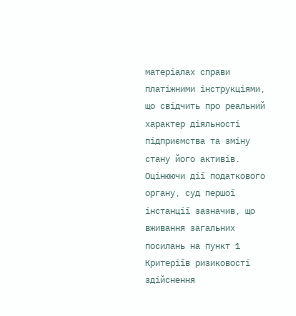матеріалах справи платіжними інструкціями, що свідчить про реальний характер діяльності підприємства та зміну стану його активів.
Оцінюючи дії податкового органу, суд першої інстанції зазначив, що вживання загальних посилань на пункт 1 Критеріїв ризиковості здійснення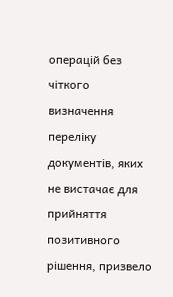операцій без чіткого визначення переліку документів, яких не вистачає для прийняття позитивного рішення, призвело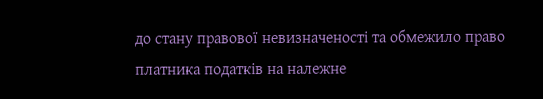до стану правової невизначеності та обмежило право платника податків на належне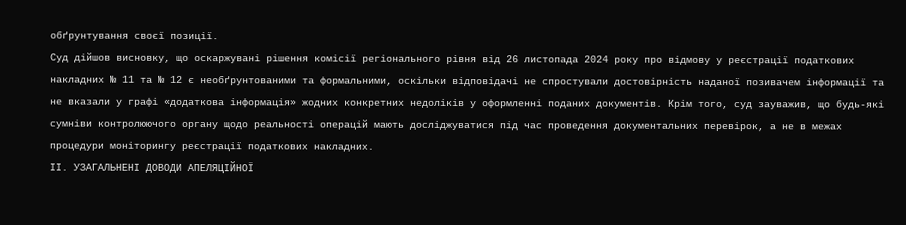обґрунтування своєї позиції.
Суд дійшов висновку, що оскаржувані рішення комісії регіонального рівня від 26 листопада 2024 року про відмову у реєстрації податкових накладних № 11 та № 12 є необґрунтованими та формальними, оскільки відповідачі не спростували достовірність наданої позивачем інформації та не вказали у графі «додаткова інформація» жодних конкретних недоліків у оформленні поданих документів. Крім того, суд зауважив, що будь-які сумніви контролюючого органу щодо реальності операцій мають досліджуватися під час проведення документальних перевірок, а не в межах процедури моніторингу реєстрації податкових накладних.
ІІ. УЗАГАЛЬНЕНІ ДОВОДИ АПЕЛЯЦІЙНОЇ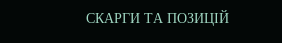СКАРГИ ТА ПОЗИЦІЙ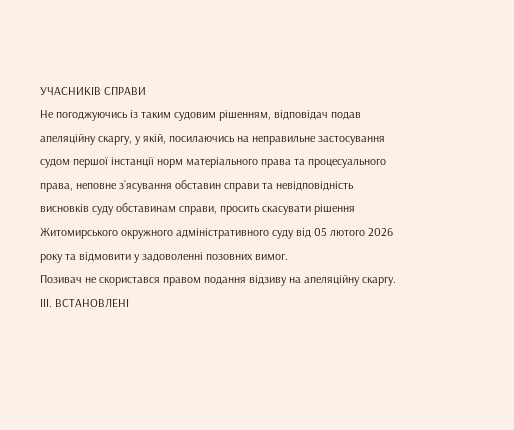УЧАСНИКІВ СПРАВИ
Не погоджуючись із таким судовим рішенням, відповідач подав апеляційну скаргу, у якій, посилаючись на неправильне застосування судом першої інстанції норм матеріального права та процесуального права, неповне з`ясування обставин справи та невідповідність висновків суду обставинам справи, просить скасувати рішення Житомирського окружного адміністративного суду від 05 лютого 2026 року та відмовити у задоволенні позовних вимог.
Позивач не скористався правом подання відзиву на апеляційну скаргу.
ІІІ. ВСТАНОВЛЕНІ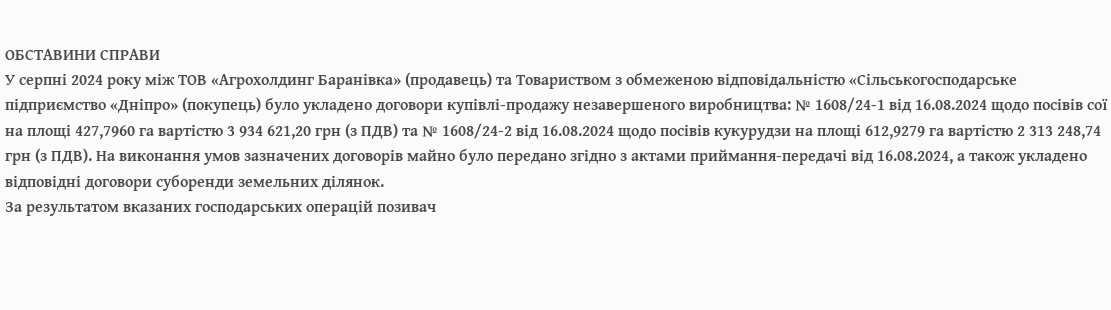ОБСТАВИНИ СПРАВИ
У серпні 2024 року між ТОВ «Агрохолдинг Баранівка» (продавець) та Товариством з обмеженою відповідальністю «Сільськогосподарське підприємство «Дніпро» (покупець) було укладено договори купівлі-продажу незавершеного виробництва: № 1608/24-1 від 16.08.2024 щодо посівів сої на площі 427,7960 га вартістю 3 934 621,20 грн (з ПДВ) та № 1608/24-2 від 16.08.2024 щодо посівів кукурудзи на площі 612,9279 га вартістю 2 313 248,74 грн (з ПДВ). На виконання умов зазначених договорів майно було передано згідно з актами приймання-передачі від 16.08.2024, а також укладено відповідні договори суборенди земельних ділянок.
За результатом вказаних господарських операцій позивач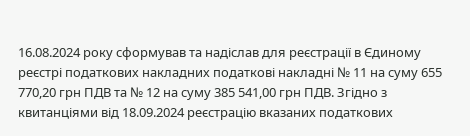16.08.2024 року сформував та надіслав для реєстрації в Єдиному реєстрі податкових накладних податкові накладні № 11 на суму 655 770,20 грн ПДВ та № 12 на суму 385 541,00 грн ПДВ. Згідно з квитанціями від 18.09.2024 реєстрацію вказаних податкових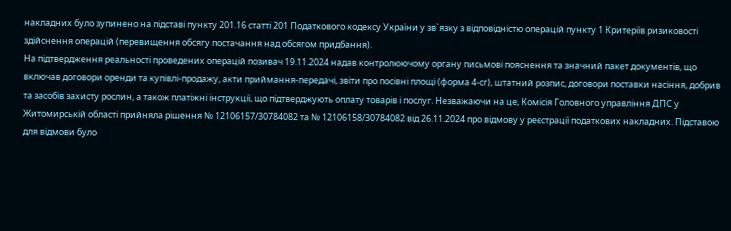накладних було зупинено на підставі пункту 201.16 статті 201 Податкового кодексу України у зв`язку з відповідністю операцій пункту 1 Критеріїв ризиковості здійснення операцій (перевищення обсягу постачання над обсягом придбання).
На підтвердження реальності проведених операцій позивач 19.11.2024 надав контролюючому органу письмові пояснення та значний пакет документів, що включав договори оренди та купівлі-продажу, акти приймання-передачі, звіти про посівні площі (форма 4-сг), штатний розпис, договори поставки насіння, добрив та засобів захисту рослин, а також платіжні інструкції, що підтверджують оплату товарів і послуг. Незважаючи на це, Комісія Головного управління ДПС у Житомирській області прийняла рішення № 12106157/30784082 та № 12106158/30784082 від 26.11.2024 про відмову у реєстрації податкових накладних. Підставою для відмови було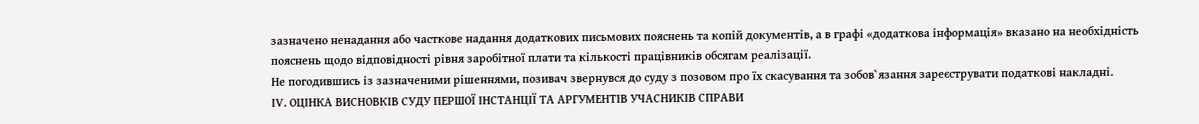зазначено ненадання або часткове надання додаткових письмових пояснень та копій документів, а в графі «додаткова інформація» вказано на необхідність пояснень щодо відповідності рівня заробітної плати та кількості працівників обсягам реалізації.
Не погодившись із зазначеними рішеннями, позивач звернувся до суду з позовом про їх скасування та зобов`язання зареєструвати податкові накладні.
ІV. ОЦІНКА ВИСНОВКІВ СУДУ ПЕРШОЇ ІНСТАНЦІЇ ТА АРГУМЕНТІВ УЧАСНИКІВ СПРАВИ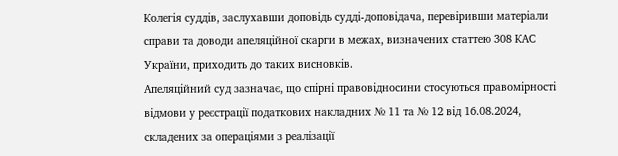Колегія суддів, заслухавши доповідь судді-доповідача, перевіривши матеріали справи та доводи апеляційної скарги в межах, визначених статтею 308 КАС України, приходить до таких висновків.
Апеляційний суд зазначає, що спірні правовідносини стосуються правомірності відмови у реєстрації податкових накладних № 11 та № 12 від 16.08.2024, складених за операціями з реалізації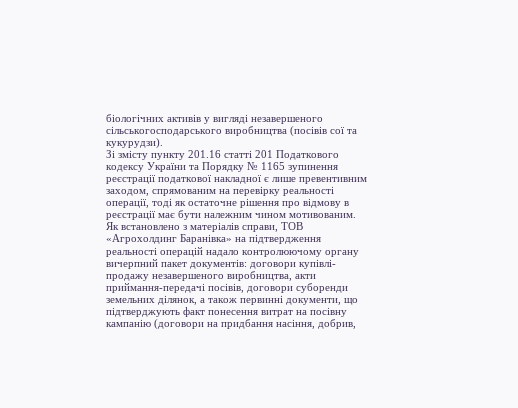біологічних активів у вигляді незавершеного сільськогосподарського виробництва (посівів сої та кукурудзи).
Зі змісту пункту 201.16 статті 201 Податкового кодексу України та Порядку № 1165 зупинення реєстрації податкової накладної є лише превентивним заходом, спрямованим на перевірку реальності операції, тоді як остаточне рішення про відмову в реєстрації має бути належним чином мотивованим.
Як встановлено з матеріалів справи, ТОВ «Агрохолдинг Баранівка» на підтвердження реальності операцій надало контролюючому органу вичерпний пакет документів: договори купівлі-продажу незавершеного виробництва, акти приймання-передачі посівів, договори суборенди земельних ділянок, а також первинні документи, що підтверджують факт понесення витрат на посівну кампанію (договори на придбання насіння, добрив,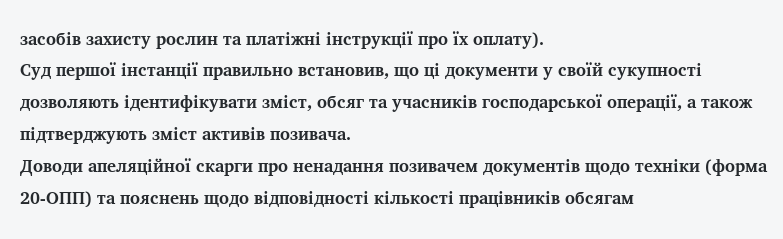засобів захисту рослин та платіжні інструкції про їх оплату).
Суд першої інстанції правильно встановив, що ці документи у своїй сукупності дозволяють ідентифікувати зміст, обсяг та учасників господарської операції, а також підтверджують зміст активів позивача.
Доводи апеляційної скарги про ненадання позивачем документів щодо техніки (форма 20-ОПП) та пояснень щодо відповідності кількості працівників обсягам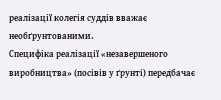реалізації колегія суддів вважає необґрунтованими.
Специфіка реалізації «незавершеного виробництва» (посівів у ґрунті) передбачає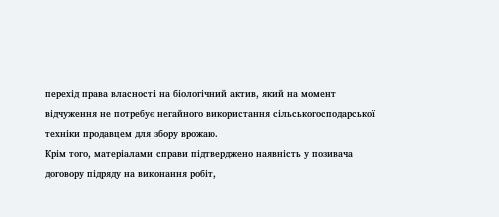перехід права власності на біологічний актив, який на момент відчуження не потребує негайного використання сільськогосподарської техніки продавцем для збору врожаю.
Крім того, матеріалами справи підтверджено наявність у позивача договору підряду на виконання робіт,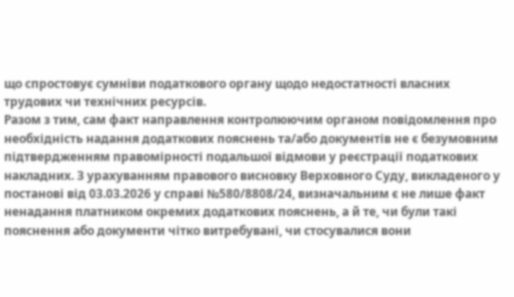що спростовує сумніви податкового органу щодо недостатності власних трудових чи технічних ресурсів.
Разом з тим, сам факт направлення контролюючим органом повідомлення про необхідність надання додаткових пояснень та/або документів не є безумовним підтвердженням правомірності подальшої відмови у реєстрації податкових накладних. З урахуванням правового висновку Верховного Суду, викладеного у постанові від 03.03.2026 у справі №580/8808/24, визначальним є не лише факт ненадання платником окремих додаткових пояснень, а й те, чи були такі пояснення або документи чітко витребувані, чи стосувалися вони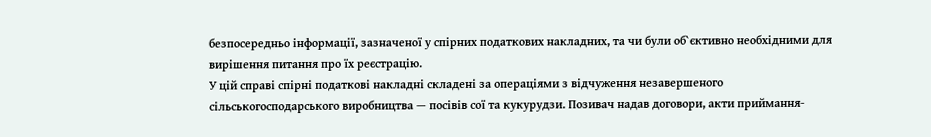безпосередньо інформації, зазначеної у спірних податкових накладних, та чи були об`єктивно необхідними для вирішення питання про їх реєстрацію.
У цій справі спірні податкові накладні складені за операціями з відчуження незавершеного сільськогосподарського виробництва — посівів сої та кукурудзи. Позивач надав договори, акти приймання-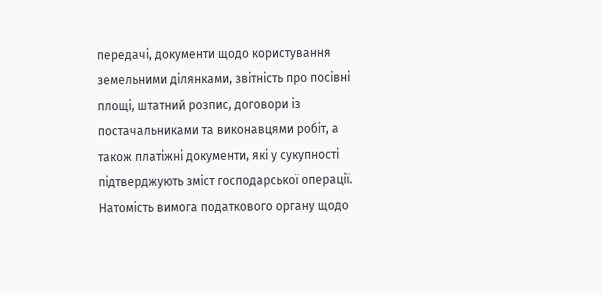передачі, документи щодо користування земельними ділянками, звітність про посівні площі, штатний розпис, договори із постачальниками та виконавцями робіт, а також платіжні документи, які у сукупності підтверджують зміст господарської операції. Натомість вимога податкового органу щодо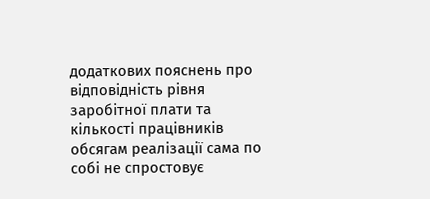додаткових пояснень про відповідність рівня заробітної плати та кількості працівників обсягам реалізації сама по собі не спростовує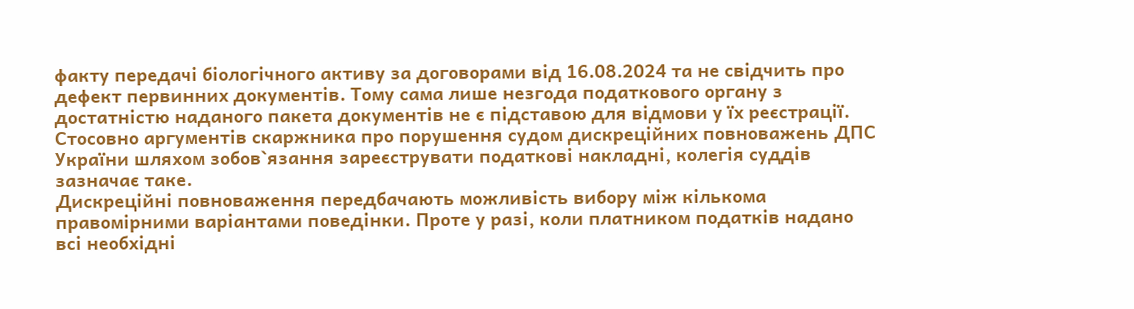факту передачі біологічного активу за договорами від 16.08.2024 та не свідчить про дефект первинних документів. Тому сама лише незгода податкового органу з достатністю наданого пакета документів не є підставою для відмови у їх реєстрації.
Стосовно аргументів скаржника про порушення судом дискреційних повноважень ДПС України шляхом зобов`язання зареєструвати податкові накладні, колегія суддів зазначає таке.
Дискреційні повноваження передбачають можливість вибору між кількома правомірними варіантами поведінки. Проте у разі, коли платником податків надано всі необхідні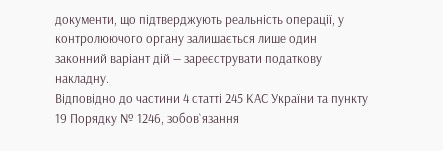документи, що підтверджують реальність операції, у контролюючого органу залишається лише один законний варіант дій — зареєструвати податкову накладну.
Відповідно до частини 4 статті 245 КАС України та пункту 19 Порядку № 1246, зобов`язання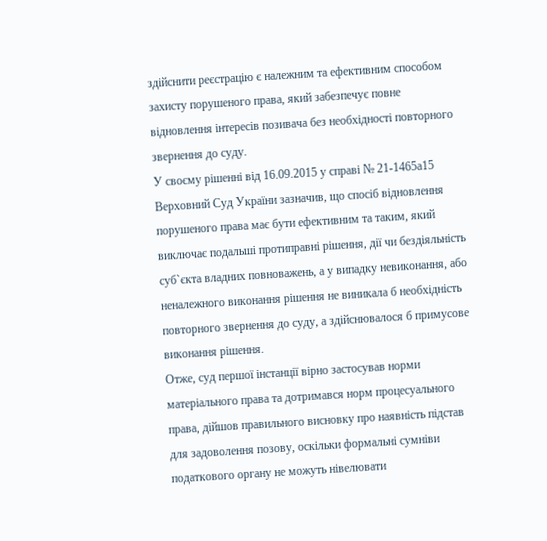здійснити реєстрацію є належним та ефективним способом захисту порушеного права, який забезпечує повне відновлення інтересів позивача без необхідності повторного звернення до суду.
У своєму рішенні від 16.09.2015 у справі № 21-1465а15 Верховний Суд України зазначив, що спосіб відновлення порушеного права має бути ефективним та таким, який виключає подальші протиправні рішення, дії чи бездіяльність суб`єкта владних повноважень, а у випадку невиконання, або неналежного виконання рішення не виникала б необхідність повторного звернення до суду, а здійснювалося б примусове виконання рішення.
Отже, суд першої інстанції вірно застосував норми матеріального права та дотримався норм процесуального права, дійшов правильного висновку про наявність підстав для задоволення позову, оскільки формальні сумніви податкового органу не можуть нівелювати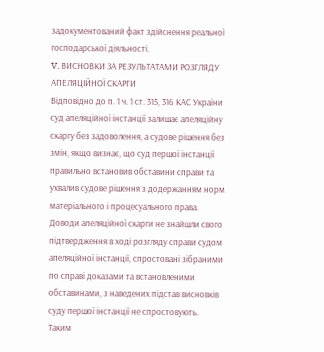задокументований факт здійснення реальної господарської діяльності.
V. ВИСНОВКИ ЗА РЕЗУЛЬТАТАМИ РОЗГЛЯДУ АПЕЛЯЦІЙНОЇ СКАРГИ
Відповідно до п. 1 ч. 1 ст. 315, 316 КАС України суд апеляційної інстанції залишає апеляційну скаргу без задоволення, а судове рішення без змін, якщо визнає, що суд першої інстанції правильно встановив обставини справи та ухвалив судове рішення з додержанням норм матеріального і процесуального права.
Доводи апеляційної скарги не знайшли свого підтвердження в ході розгляду справи судом апеляційної інстанції, спростовані зібраними по справі доказами та встановленими обставинами, з наведених підстав висновків суду першої інстанції не спростовують.
Таким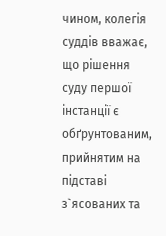чином, колегія суддів вважає, що рішення суду першої інстанції є обґрунтованим, прийнятим на підставі з`ясованих та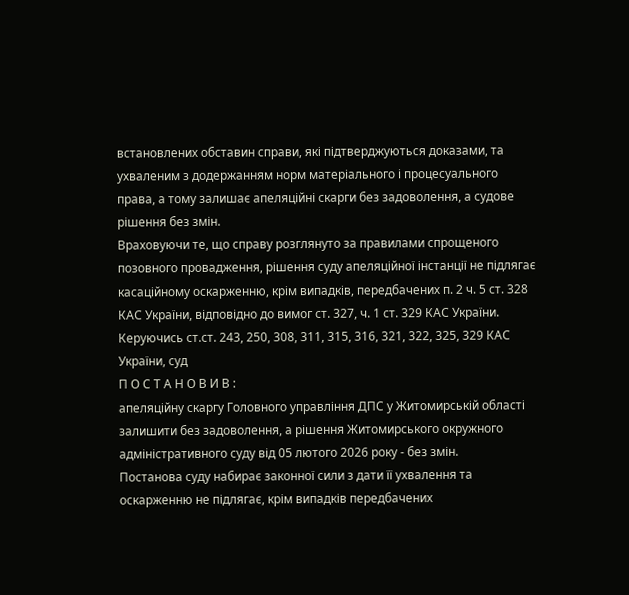встановлених обставин справи, які підтверджуються доказами, та ухваленим з додержанням норм матеріального і процесуального права, а тому залишає апеляційні скарги без задоволення, а судове рішення без змін.
Враховуючи те, що справу розглянуто за правилами спрощеного позовного провадження, рішення суду апеляційної інстанції не підлягає касаційному оскарженню, крім випадків, передбачених п. 2 ч. 5 ст. 328 КАС України, відповідно до вимог ст. 327, ч. 1 ст. 329 КАС України.
Керуючись ст.ст. 243, 250, 308, 311, 315, 316, 321, 322, 325, 329 КАС України, суд
П О С Т А Н О В И В :
апеляційну скаргу Головного управління ДПС у Житомирській області залишити без задоволення, а рішення Житомирського окружного адміністративного суду від 05 лютого 2026 року - без змін.
Постанова суду набирає законної сили з дати її ухвалення та оскарженню не підлягає, крім випадків передбачених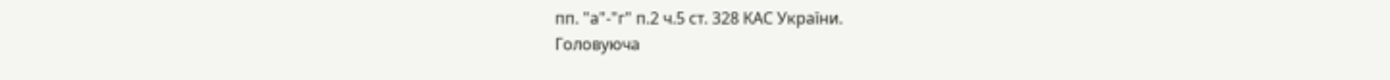пп. "а"-"г" п.2 ч.5 ст. 328 КАС України.
Головуюча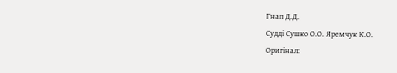Гнап Д.Д.
Судді Сушко О.О. Яремчук К.О.
Оригінал: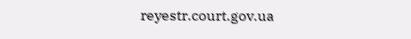reyestr.court.gov.ua